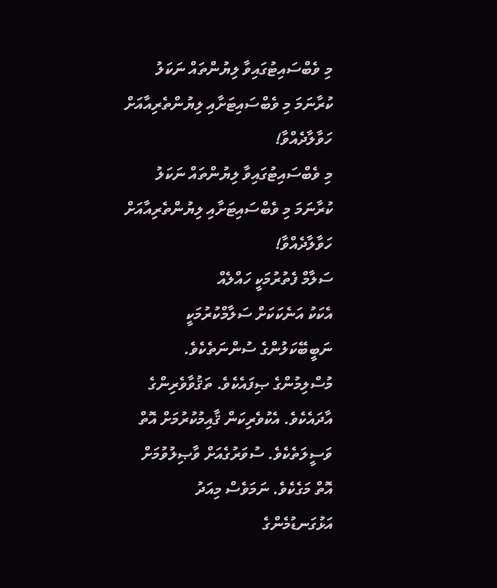މި ވެބްސައިޓުގައިވާ ލިޔުންތައް ނަކަލު ކުރާނަމަ މި ވެބްސައިޓަށާއި ލިޔުންތެރިއާއަށް ހަވާލާދެއްވާ!
މި ވެބްސައިޓުގައިވާ ލިޔުންތައް ނަކަލު ކުރާނަމަ މި ވެބްސައިޓަށާއި ލިޔުންތެރިއާއަށް ހަވާލާދެއްވާ!
ސަލާމް ފެތުރުމަކީ ހައްލެއް
އެކަކު އަނެކަކަށް ސަލާމްކުރުމަކީ ނަބީބޭކަލުންގެ ސުންނަތެކެވެ. މުސްލިމުންގެ ޞިފައެކެވެ. ތަޤުވާވެރިންގެ އާދައެކެވެ. އެކުވެރިކަން ޤާއިމުކުރުމަށް އޮތް ވަސީލަތެކެވެ. ސުވަރުގެއަށް ވާޞިލުވުމަށް އޮތް މަގެކެވެ. ނަމަވެސް މިއަދު އަޅުގަނޑުމެންގެ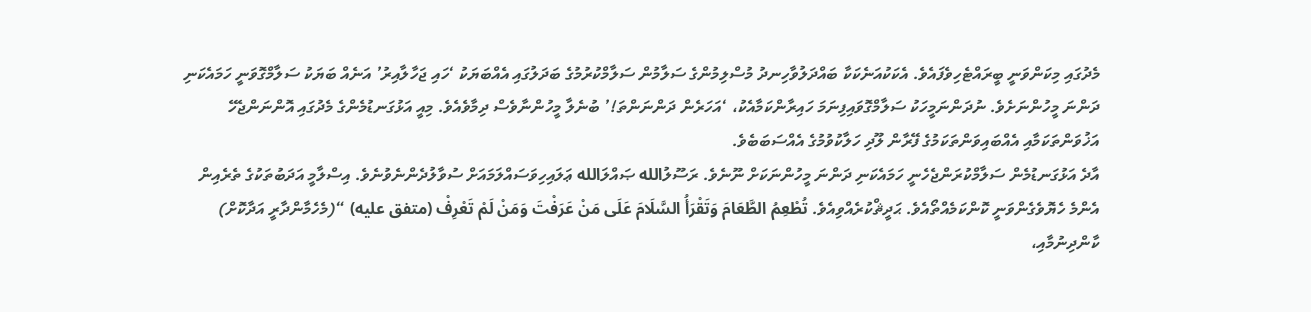މެދުގައި މިކަންވަނީ ބީރައްޓެހިވެފައެވެ. އެކަކުއަނެކަކާ ބައްދަލުވާހިނދު މުސްލިމުންގެ ސަލާމުން ސަލާމްކުރުމުގެ ބަދަލުގައި އެއްބަޔަކު ‘ހައި ޖަހާލާއިރު’ އަނެއް ބަޔަކު ސަލާމްގޮވަނީ ހަމައެކަނި ދަންނަ މީހުންނަށެވެ. ނުދަންނަމީހަކު ސަލާމްގޮވައިފިނަމަ ހައިރާންކަމާއެކު، ‘އަހަރެން ދަންނަންތަ!’ ބުނެލާ މީހުންނާވެސް ދިމާވެއެވެ. މިއީ އަޅުގަނޑުމެންގެ މެދުގައި އޮންނަންޖެހޭ އަޚުވަންތަކަމާއި އެއްބައިވަންތަކަމުގެ ފޭރާން ލޫދި ހަލާކުވުމުގެ އެއްސަބަބެވެ.
އާދެ އަޅުގަނޑުމެން ސަލާމްކުރަންޖެހެނީ ހަމައެކަނި ދަންނަ މީހުންނަކަށް ނޫނެވެ. ރަސޫލުالله ޞައްލަالله ޢަލައިހިވަސައްލަމައަށް ސުވާލުދެންނެވުނެވެ. އިސްލާމީ އަދަބުތަކުގެ ތެރެއިން އެންމެ ހެޔޮވެގެންވަނީ ކޮންކަމެއްތޯއެވެ. ޙަދީޘްކުރެއްވިއެވެ. تُطْعِمُ الطَّعَامَ وَتَقْرَأُ السَّلَامَ عَلَى مَنْ عَرَفْتَ وَمَنْ لَمْ تَعْرِفْ (متفق عليه) “(މެހެމާންދާރީ އަދާކޮށް) ކާންދިނުމާއި،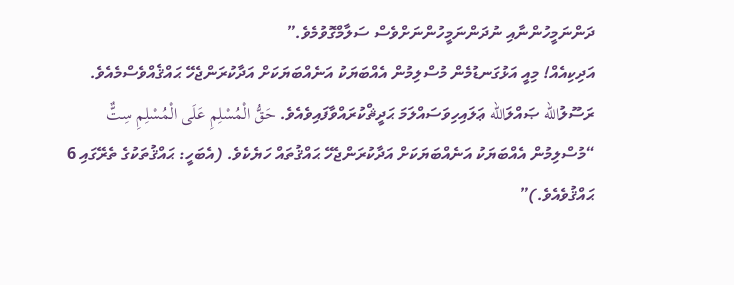ދަންނަމީހުންނާއި ނުދަންނަމީހުންނަށްވެސް ސަލާމްގޮވުމެވެ.”
އަދިކިއެއް! މިއީ އަޅުގަނޑުމެން މުސްލިމުން އެއްބަޔަކު އަނެއްބަޔަކަށް އަދާކުރަންޖެހޭ ޙައްޤެއްވެސްމެއެވެ. ރަސޫލުالله ޞައްލަالله ޢަލައިހިވަސައްލަމަ ޙަދީޘްކުރައްވާފައިވެއެވެ. حَقُّ الْمُسْلِمِ عَلَى الْمُسْلِمِ سِتٌّ “މުސްލިމުން އެއްބަޔަކު އަނެއްބަޔަކަށް އަދާކުރަންޖެހޭ ޙައްޤުތައް ހަޔެކެވެ. (އެބަހީ: ޙައްޤުތަކުގެ ތެރޭގައި 6 ޙައްޤުވެއެވެ.)”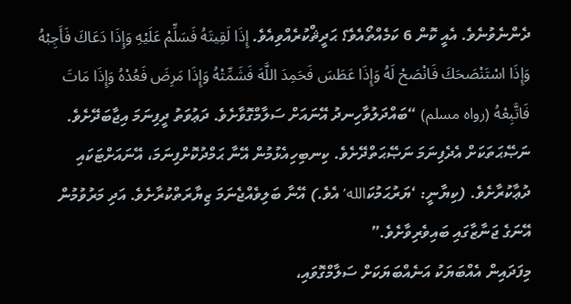ދެންނެވުނެވެ. އެއީ ކޮން 6 ކަމެއްތޯއެވެ؟ ޙަދީޘްކުރެއްވިއެވެ. إِذَا لَقِيتَهُ فَسَلِّمْ عَلَيْهِ وَإِذَا دَعَاكَ فَأَجِبْهُ وَإِذَا اسْتَنْصَحَكَ فَانْصَحْ لَهُ وَإِذَا عَطَسَ فَحَمِدَ اللَّهَ فَشَمِّتْهُ وَإِذَا مَرِضَ فَعُدْهُ وَإِذَا مَاتَ فَاتَّبِعْهُ (رواه مسلم) “ބައްދަލުވާހިނދު އޭނައަށް ސަލާމްގޮވާށެވެ. ދަޢުވަތު ދީފިނަމަ އިޖާބަދޭށެވެ. ނަޞޭޙަތަކަށް އެދެފިނަމަ ނަޞޭޙަތްދޭށެވެ. ކިނބިހިއެޅުމުން އޭނާ ޙަމްދުކޮށްފިނަމަ، އޭނައަށްޓަކައި ދުޢާކުރާށެވެ. (ކިޔާނީ: ‘ޔަރުޙަމުކަالله’ އެވެ.) އޭނާ ބަލިވެއްޖެނަމަ ޒިޔާރަތްކުރާށެވެ. އަދި މަރުވުމުން އޭނަގެ ޖަނާޒާގައި ބައިވެރިވާށެވެ.”
މިފަދައިން އެއްބަޔަކު އަނެއްބަޔަކަށް ސަލާމްގޮވައި،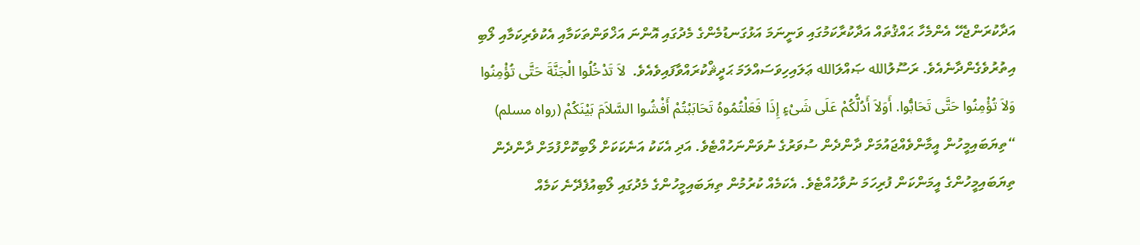އަދާކުރަންޖެހޭ އެންމެހާ ޙައްޤުތައް އަދާކުރާކަމުގައި ވަނީނަމަ އަޅުގަނޑުމެންގެ މެދުގައި އޮންނަ އަޚްވަންތަކަމާއި އެކުވެރިކަމާއި ލޯބި އިތުރުވެގެންދާނެއެވެ. ރަސޫލުالله ޞައްލަالله ޢަލައިހިވަސައްލަމަ ޙަދީޘްކުރައްވާފައިވެއެވެ.  لاَ تَدْخُلُوا الْجَنَّةَ حَتَّى تُؤْمِنُوا وَلاَ تُؤْمِنُوا حَتَّى تَحَابُّوا. أَوَلاَ أَدُلُّكُمْ عَلَى شَىْءٍ إِذَا فَعَلْتُمُوهُ تَحَابَبْتُمْ أَفْشُوا السَّلاَمَ بَيْنَكُمْ (رواه مسلم) “ތިޔަބައިމީހުން އީމާންވެއްޖައުމަށް ދާންދެން ސުވަރުގެ ނުވަންނަހުއްޓެވެ. އަދި އެކަކު އަނެކަކަށް ލޯބިކޮށްފުމަށް ދާންދެން ތިޔަބައިމީހުންގެ އީމަންކަން ފުރިހަމަ ނުވާހުއްޓެވެ. އެކަމެއް ކުރުމުން ތިޔަބައިމީހުންގެ މެދުގައި ލޯބިއުފެދޭނެ ކަމެއް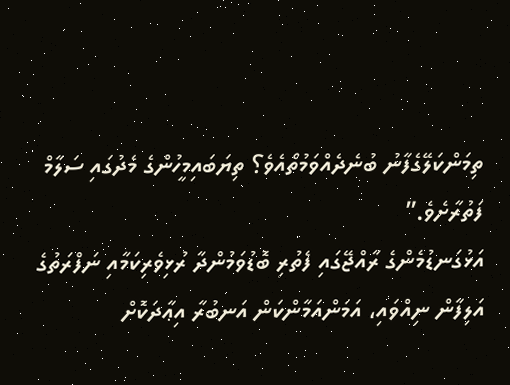ތިމަންކަލޭގެފާނު ބުނެދެއްވަމުތޯއެވެ؟ ތިޔަބައިމީހުންގެ މެދުގައި ސަލާމް ފަތުރާށެވެ.”
އަޅުގަނޑުމެންގެ ރާއްޖޭގައި ފެތުރި ބޮޑުވަމުންދާ ރުޅިވެރިކަމާއި ނަފްރަތުގެ އަލިފާން ނިއްވައި، އަމަންއަމާންކަން އަނބުރާ އިޢާދަކޮށް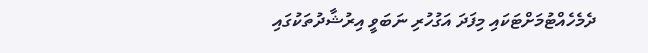ދެމެހެއްޓުމަށްޓަކައި މިފަދަ އަގުހުރި ނަބަވީ އިރުޝާދުތަކުގައި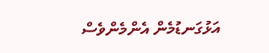އަޅުގަނޑުމެން އެންމެންވެސް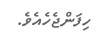ހިފަންޖެހެއެވެ.